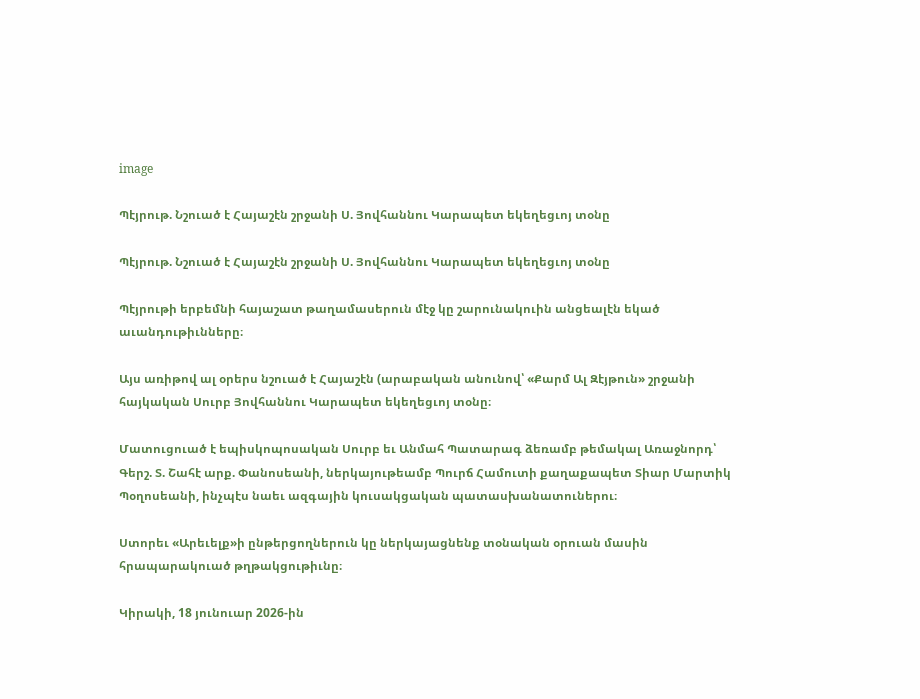image

Պէյրութ. Նշուած է Հայաշէն շրջանի Ս. Յովհաննու Կարապետ եկեղեցւոյ տօնը

Պէյրութ. Նշուած է Հայաշէն շրջանի Ս. Յովհաննու Կարապետ եկեղեցւոյ տօնը

Պէյրութի երբեմնի հայաշատ թաղամասերուն մէջ կը շարունակուին անցեալէն եկած աւանդութիւնները։

Այս առիթով ալ օրերս նշուած է Հայաշէն (արաբական անունով՝ «Քարմ Ալ Զէյթուն» շրջանի հայկական Սուրբ Յովհաննու Կարապետ եկեղեցւոյ տօնը։

Մատուցուած է եպիսկոպոսական Սուրբ եւ Անմահ Պատարագ ձեռամբ թեմակալ Առաջնորդ՝ Գերշ. Տ. Շահէ արք. Փանոսեանի, ներկայութեամբ Պուրճ Համուտի քաղաքապետ Տիար Մարտիկ Պօղոսեանի, ինչպէս նաեւ ազգային կուսակցական պատասխանատուներու։

Ստորեւ «Արեւելք»ի ընթերցողներուն կը ներկայացնենք տօնական օրուան մասին հրապարակուած թղթակցութիւնը։

Կիրակի, 18 յունուար 2026-ին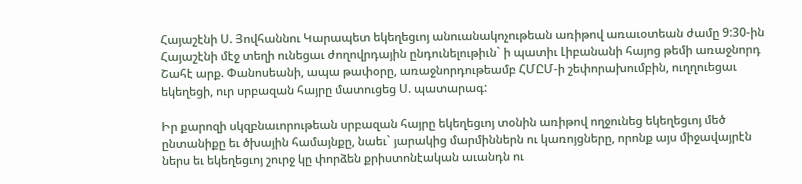Հայաշէնի Ս. Յովհաննու Կարապետ եկեղեցւոյ անուանակոչութեան առիթով առաւօտեան ժամը 9:30-ին Հայաշէնի մէջ տեղի ունեցաւ ժողովրդային ընդունելութիւն` ի պատիւ Լիբանանի հայոց թեմի առաջնորդ Շահէ արք. Փանոսեանի, ապա թափօրը, առաջնորդութեամբ ՀՄԸՄ-ի շեփորախումբին, ուղղուեցաւ եկեղեցի, ուր սրբազան հայրը մատուցեց Ս. պատարագ:

Իր քարոզի սկզբնաւորութեան սրբազան հայրը եկեղեցւոյ տօնին առիթով ողջունեց եկեղեցւոյ մեծ ընտանիքը եւ ծխային համայնքը, նաեւ` յարակից մարմիններն ու կառոյցները, որոնք այս միջավայրէն ներս եւ եկեղեցւոյ շուրջ կը փորձեն քրիստոնէական աւանդն ու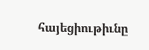հայեցիութիւնը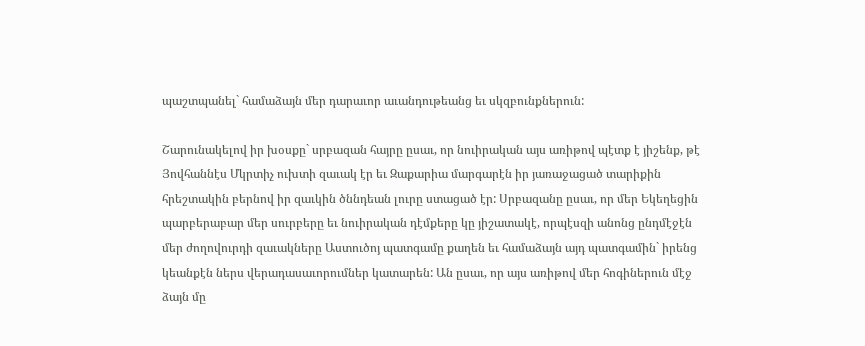պաշտպանել` համաձայն մեր դարաւոր աւանդութեանց եւ սկզբունքներուն:

Շարունակելով իր խօսքը` սրբազան հայրը ըսաւ, որ նուիրական այս առիթով պէտք է յիշենք, թէ Յովհաննէս Մկրտիչ ուխտի զաւակ էր եւ Զաքարիա մարգարէն իր յառաջացած տարիքին հրեշտակին բերնով իր զաւկին ծննդեան լուրը ստացած էր: Սրբազանը ըսաւ, որ մեր Եկեղեցին պարբերաբար մեր սուրբերը եւ նուիրական դէմքերը կը յիշատակէ, որպէսզի անոնց ընդմէջէն մեր ժողովուրդի զաւակները Աստուծոյ պատգամը քաղեն եւ համաձայն այդ պատգամին` իրենց կեանքէն ներս վերադասաւորումներ կատարեն: Ան ըսաւ, որ այս առիթով մեր հոգիներուն մէջ ձայն մը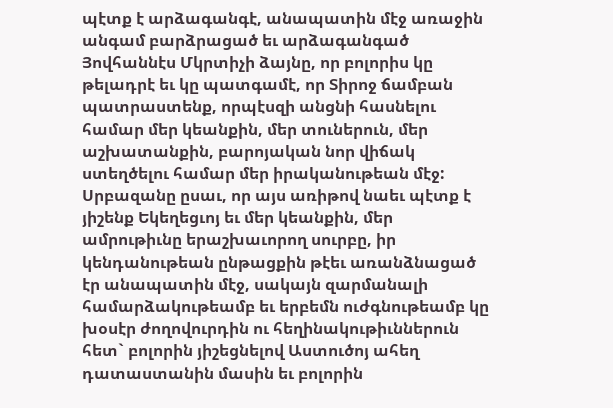պէտք է արձագանգէ, անապատին մէջ առաջին անգամ բարձրացած եւ արձագանգած Յովհաննէս Մկրտիչի ձայնը, որ բոլորիս կը թելադրէ եւ կը պատգամէ, որ Տիրոջ ճամբան պատրաստենք, որպէսզի անցնի հասնելու համար մեր կեանքին, մեր տուներուն, մեր աշխատանքին, բարոյական նոր վիճակ ստեղծելու համար մեր իրականութեան մէջ: Սրբազանը ըսաւ, որ այս առիթով նաեւ պէտք է յիշենք Եկեղեցւոյ եւ մեր կեանքին, մեր ամրութիւնը երաշխաւորող սուրբը, իր կենդանութեան ընթացքին թէեւ առանձնացած էր անապատին մէջ, սակայն զարմանալի համարձակութեամբ եւ երբեմն ուժգնութեամբ կը խօսէր ժողովուրդին ու հեղինակութիւններուն հետ` բոլորին յիշեցնելով Աստուծոյ ահեղ դատաստանին մասին եւ բոլորին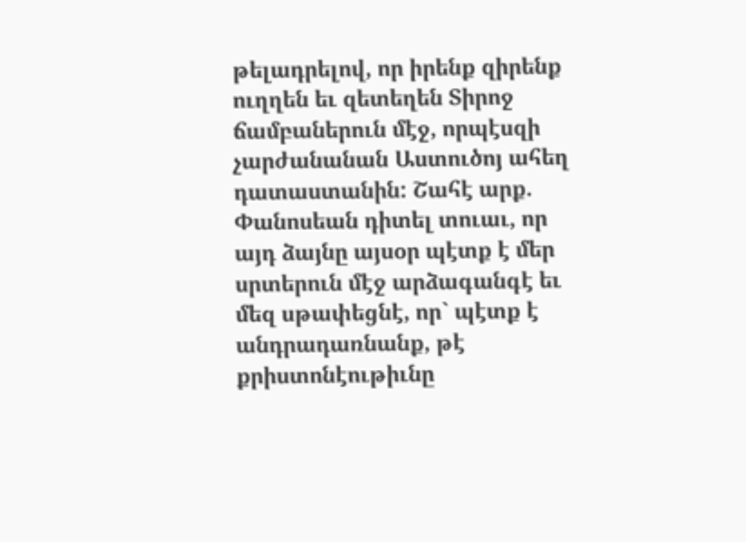թելադրելով, որ իրենք զիրենք ուղղեն եւ զետեղեն Տիրոջ ճամբաներուն մէջ, որպէսզի չարժանանան Աստուծոյ ահեղ դատաստանին: Շահէ արք. Փանոսեան դիտել տուաւ, որ այդ ձայնը այսօր պէտք է մեր սրտերուն մէջ արձագանգէ եւ մեզ սթափեցնէ, որ` պէտք է անդրադառնանք, թէ քրիստոնէութիւնը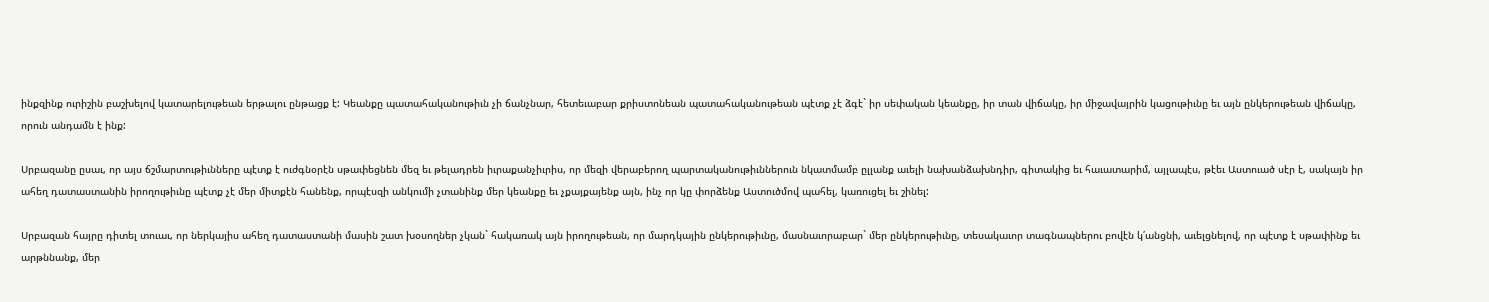ինքզինք ուրիշին բաշխելով կատարելութեան երթալու ընթացք է: Կեանքը պատահականութիւն չի ճանչնար, հետեւաբար քրիստոնեան պատահականութեան պէտք չէ ձգէ` իր սեփական կեանքը, իր տան վիճակը, իր միջավայրին կացութիւնը եւ այն ընկերութեան վիճակը, որուն անդամն է ինք:

Սրբազանը ըսաւ, որ այս ճշմարտութիւնները պէտք է ուժգնօրէն սթափեցնեն մեզ եւ թելադրեն իւրաքանչիւրիս, որ մեզի վերաբերող պարտականութիւններուն նկատմամբ ըլլանք աւելի նախանձախնդիր, գիտակից եւ հաւատարիմ, այլապէս, թէեւ Աստուած սէր է, սակայն իր ահեղ դատաստանին իրողութիւնը պէտք չէ մեր միտքէն հանենք, որպէսզի անկումի չտանինք մեր կեանքը եւ չքայքայենք այն, ինչ որ կը փորձենք Աստուծմով պահել, կառուցել եւ շինել:

Սրբազան հայրը դիտել տուաւ, որ ներկայիս ահեղ դատաստանի մասին շատ խօսողներ չկան` հակառակ այն իրողութեան, որ մարդկային ընկերութիւնը, մասնաւորաբար` մեր ընկերութիւնը, տեսակաւոր տագնապներու բովէն կ՛անցնի, աւելցնելով, որ պէտք է սթափինք եւ արթննանք, մեր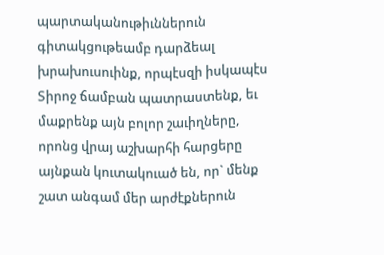պարտականութիւններուն գիտակցութեամբ դարձեալ խրախուսուինք, որպէսզի իսկապէս Տիրոջ ճամբան պատրաստենք, եւ մաքրենք այն բոլոր շաւիղները, որոնց վրայ աշխարհի հարցերը այնքան կուտակուած են, որ` մենք շատ անգամ մեր արժէքներուն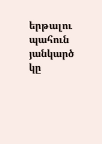երթալու պահուն յանկարծ կը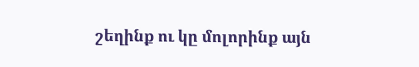շեղինք ու կը մոլորինք այն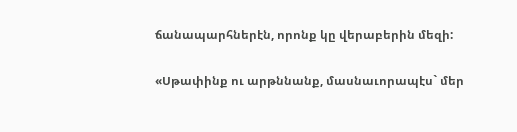ճանապարհներէն, որոնք կը վերաբերին մեզի:

«Սթափինք ու արթննանք, մասնաւորապէս` մեր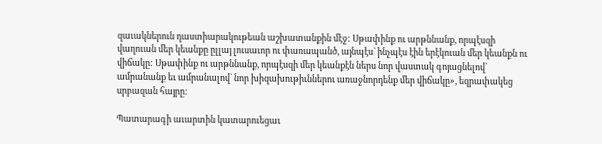զաւակներուն դաստիարակութեան աշխատանքին մէջ: Սթափինք ու արթննանք, որպէսզի վաղուան մեր կեանքը ըլլայ լուսաւոր ու փառապանծ, այնպէս` ինչպէս էին երէկուան մեր կեանքն ու վիճակը: Սթափինք ու արթննանք, որպէսզի մեր կեանքէն ներս նոր վաստակ գոյացնելով` ամրանանք եւ ամրանալով` նոր խիզախութիւններու առաջնորդենք մեր վիճակը», եզրափակեց սրբազան հայրը:

Պատարագի աւարտին կատարուեցաւ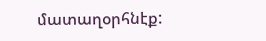մատաղօրհնէք: